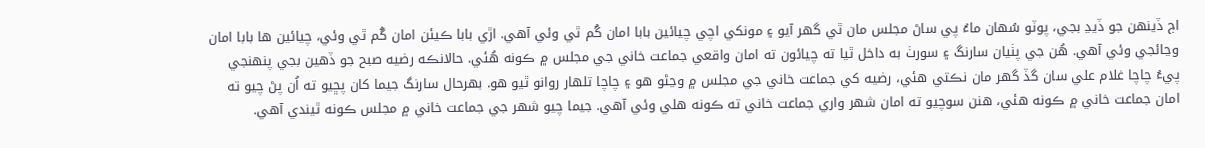اڄ ڏينهن جو ڏيڍ بجي، پوٽو سُهان ماءُ پي ساڻ مجلس مان ٿي گهر آيو ۽ مونکي اچي چيائين بابا امان گُم ٿي وئي آهي. اڙي بابا ڪيئن امان گُم ٿي وئي، چيائين ها بابا امان وڃائجي وئي آهي. هُن جي پٺيان سارنگ ۽ سورٺ به داخل ٿيا ته چيائون ته امان واقعي جماعت خاني جي مجلس ۾ ڪونه هُئي. حالانڪه رضيه صبح جو ڏهين بجي پنهنجي پيءُ چاچا غلام علي سان گڏ گهر مان نڪتي هئي، رضيه کي جماعت خاني جي مجلس ۾ وڃڻو هو ۽ چاچا تلهار روانو ٿيو هو. بهرحال سارنگ جيما کان پڇيو ته اُن پڻ چيو ته امان جماعت خاني ۾ ڪونه هئي، هنن سوچيو ته امان شهر واري جماعت خاني ته ڪونه هلي وئي آهي. جيما چيو شهر جي جماعت خاني ۾ مجلس ڪونه ٿيندي آهي.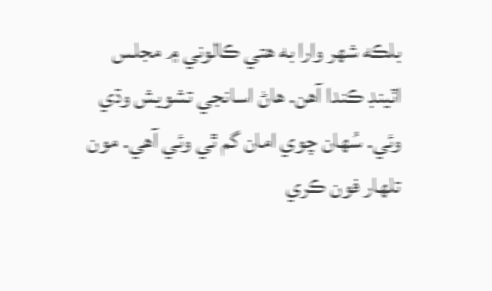بلڪه شهر وارا به هتي ڪالوني ۾ مجلس اٽينڊ ڪندا آهن. هاڻ اسانجي تشويش وڌي وئي. سُهان چوي امان گم ٿي وئي آهي. مون تلهار فون ڪري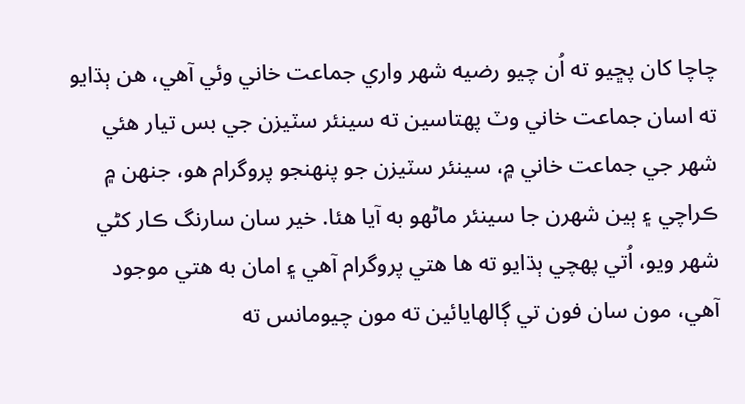چاچا کان پڇيو ته اُن چيو رضيه شهر واري جماعت خاني وئي آهي، هن ٻڌايو ته اسان جماعت خاني وٽ پهتاسين ته سينئر سٽيزن جي بس تيار هئي شهر جي جماعت خاني ۾، سينئر سٽيزن جو پنهنجو پروگرام هو، جنهن ۾ ڪراچي ۽ ٻين شهرن جا سينئر ماڻهو به آيا هئا. خير سان سارنگ ڪار کڻي شهر ويو، اُتي پهچي ٻڌايو ته ها هتي پروگرام آهي ۽ امان به هتي موجود آهي، مون سان فون تي ڳالهايائين ته مون چيومانس ته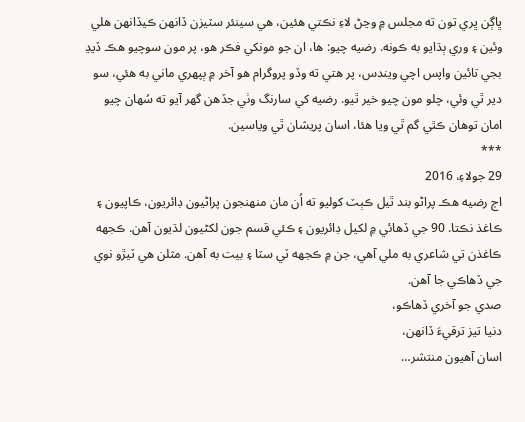ڀاڳن ڀري تون ته مجلس ۾ وڃڻ لاءِ نڪتي هئين، هي سينئر سٽيزن ڏانهن ڪيڏانهن هلي وئين ۽ وري ٻڌايو به ڪونه. رضيه چيو: ها، ان جو مونکي فڪر هو، پر مون سوچيو هڪ ڏيڍ بجي تائين واپس اچي ويندس، پر هتي ته وڏو پروگرام هو آخر ۾ ٻپهري ماني به هئي، سو دير ٿي وئي، چلو مون چيو خير ٿيو. رضيه کي سارنگ وٺي جڏهن گهر آيو ته سُهان چيو امان توهان ڪٿي گم ٿي ويا هئا، اسان پريشان ٿي وياسين.
***
29 جولاءِ، 2016
اڄ رضيه هڪ پراڻو بند ٿيل ڪٻٽ کوليو ته اُن مان منهنجون پراڻيون ڊائريون، ڪاپيون ۽ ڪاغذ نڪتا. 90 جي ڏهائي ۾ لکيل ڊائريون ۽ ڪئي قسم جون لکڻيون لڌيون آهن. ڪجهه ڪاغذن تي شاعري به ملي آهي، جن ۾ ڪجهه ٽي سٽا ۽ بيت به آهن. مثلن هي ٽيڙو نوي جي ڏهاڪي جا آهن.
صدي جو آخري ڏهاڪو،
دنيا تيز ترقيءَ ڏانهن،
اسان آهيون منتشر…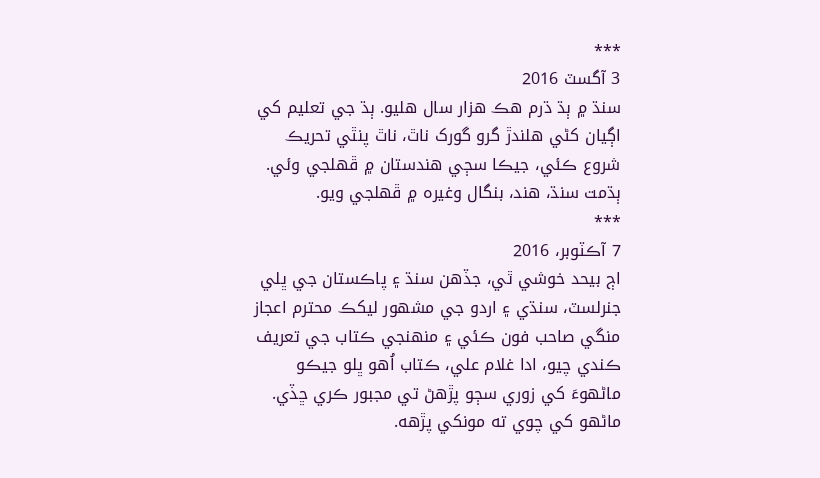***
3 آگسٽ 2016
سنڌ ۾ ٻڌ ڌرم هڪ هزار سال هليو. ٻڌ جي تعليم کي اڳيان کڻي هلندڙ گرو گورک ناٿ، ناٿ پنٿي تحريڪ شروع ڪئي، جيڪا سڄي هندستان ۾ ڦهلجي وئي. ٻڌمت سنڌ، هند، بنگال وغيره ۾ ڦهلجي ويو.
***
7 آڪٽوبر، 2016
اڄ بيحد خوشي ٿي، جڏهن سنڌ ۽ پاڪستان جي ڀلي جنرلسٽ، سنڌي ۽ اردو جي مشهور ليکڪ محترم اعجاز منگي صاحب فون ڪئي ۽ منهنجي ڪتاب جي تعريف ڪندي چيو، ادا غلام علي، ڪتاب اُهو ڀلو جيڪو ماڻهوءَ کي زوري سڄو پڙهڻ تي مجبور ڪري ڇڏي. ماڻهو کي چوي ته مونکي پڙهه.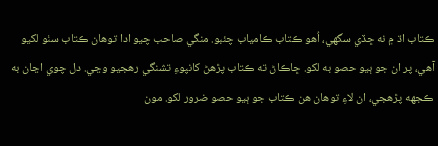ڪتاب اڌ ۾ نه ڇڏي سگهي، اُهو ڪتاب ڪامياب چئبو. منگي صاحب چيو ادا توهان ڪتاب سٺو لکيو آهي، پر ان جو ٻيو حصو به لکو. ڇاڪاڻ ته ڪتاب پڙهڻ کانپوءِ تشنگي رهجيو وڃي. دل چوي اڃان به ڪجهه پڙهجي، ان لاءِ توهان هن ڪتاب جو ٻيو حصو ضرور لکو. مون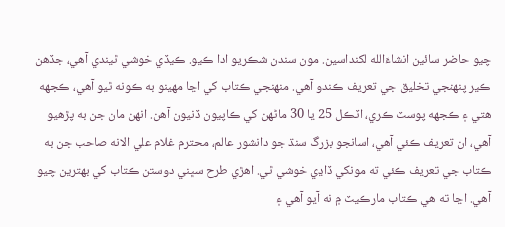چيو حاضر سائين انشاءَالله لکنداسين. مون سندن شڪريو ادا ڪيو. ڪيڏي خوشي ٿيندي آهي، جڏهن ڪير پنهنجي تخليق جي تعريف ڪندو آهي. منهنجي ڪتاب کي اڃا مهينو به ڪونه ٿيو آهي، ڪجهه هتي ۽ ڪجهه پوسٽ ڪري، اٽڪل 25 يا 30 ماڻهن کي ڪاپيون ڏنيون آهن. انهن مان جن به پڙهيو آهي، ان تعريف ڪئي آهي، اسانجو بزرگ سنڌ جو دانشور عالم، محترم غلام علي الانه صاحب جن به ڪتاب جي تعريف ڪئي ته مونکي ڏاڍي خوشي ٿي. اهڙي طرح سڀني دوستن ڪتاب کي بهترين چيو آهي. اڃا ته هي ڪتاب مارڪيٽ ۾ نه آيو آهي ۽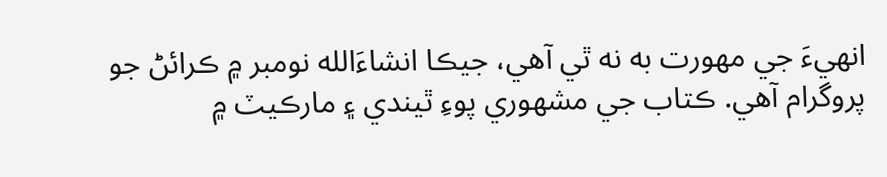انهيءَ جي مهورت به نه ٿي آهي، جيڪا انشاءَالله نومبر ۾ ڪرائڻ جو پروگرام آهي. ڪتاب جي مشهوري پوءِ ٿيندي ۽ مارڪيٽ ۾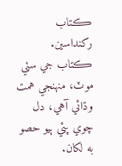ڪتاب رکنداسين.
ڪتاب جي سٺي موٽ، منهنجي همت وڌائي آهي، دل چوي پئي ٻيو حصو به لکان.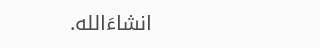انشاءَالله.